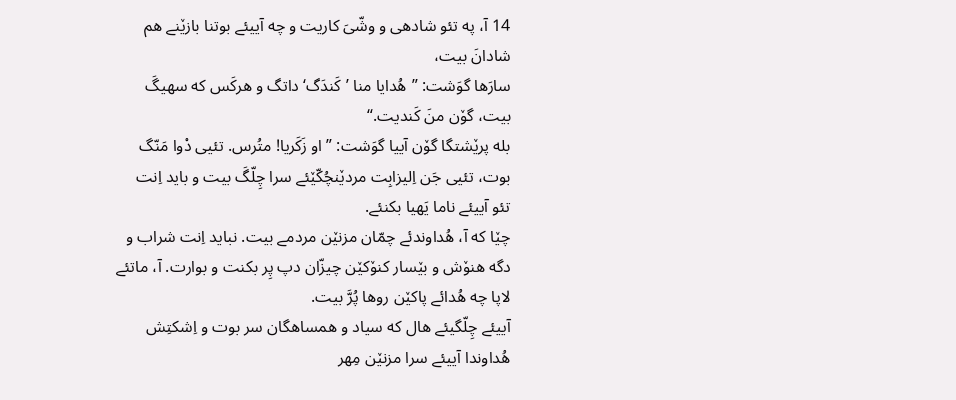14 آ، په تئو شادهی و وشّیَ کاریت و چه آییئے بوتنا بازێنے هم شادانَ بیت،
سارَها گوَشت: ”هُدایا منا ’کَندَگ‘ داتگ و هرکَس که سهیگَ بیت، گۆن منَ کَندیت.“
بله پرێشتگا گۆن آییا گوَشت: ”او زَکَریا! متُرس. تئیی دْوا مَنّگ بوت، تئیی جَن اِلیزابِت مردێنچُکّێئے سرا چِلّگَ بیت و باید اِنت تئو آییئے ناما یَهیا بکنئے.
چێا که آ، هُداوندئے چمّان مزنێن مردمے بیت. نباید اِنت شراب و دگه هنۆش و بێسار کنۆکێن چیزّان دپ پِر بکنت و بوارت. آ، ماتئے لاپا چه هُدائے پاکێن روها پُرَّ بیت.
آییئے چِلّگیئے هال که سیاد و همساهگان سر بوت و اِشکتِش هُداوندا آییئے سرا مزنێن مِهر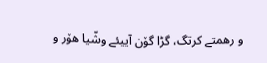و رهمتے کرتگ، گڑا گۆن آییئے وشّیا هۆر و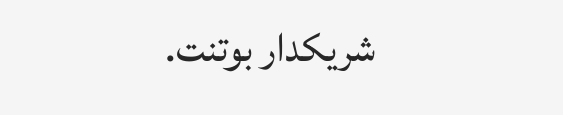شریکدار بوتنت.